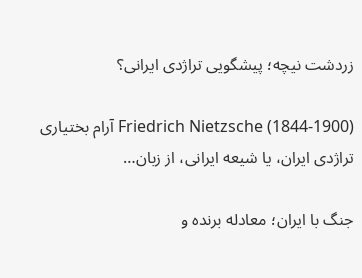زردشت نیچه؛ پیشگویی تراژدی ایرانی؟

Friedrich Nietzsche (1844-1900) آرام بختیاری تراژدی ایران، یا شیعه ایرانی، از زبان…

جنگ با ایران؛ معادله برنده و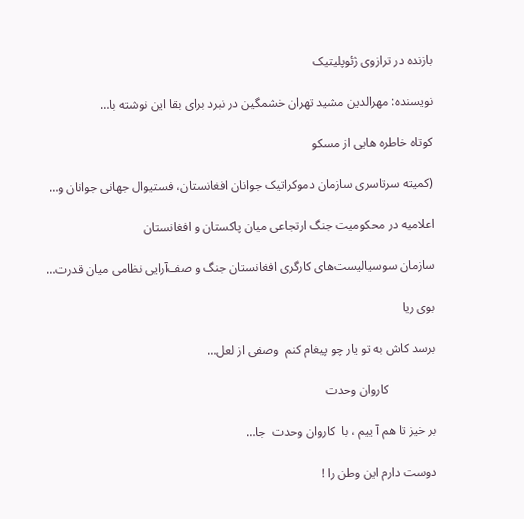بازنده در ترازوی ژئوپلیتیک

نویسنده: مهرالدین مشید تهران خشمگین در نبرد برای بقا این نوشته با…

کوتاه خاطره هایی از مسکو

(کمیته سرتاسری سازمان دموکراتیک جوانان افغانستان، فستیوال جهانی جوانان و…

اعلامیه در محکومیت جنگ ارتجاعی میان پاکستان و افغانستان

سازمان سوسیالیست‌های کارگری افغانستان جنگ و صف‌آرایی نظامی میان قدرت…

بوی ریا

برسد کاش به تو یار چو پیغام کنم  وصفی از لعل…

               کاروان وحدت

بر خیز تا هم آ ییم ، با  کاروان وحدت  جا…

دوست دارم این وطن را !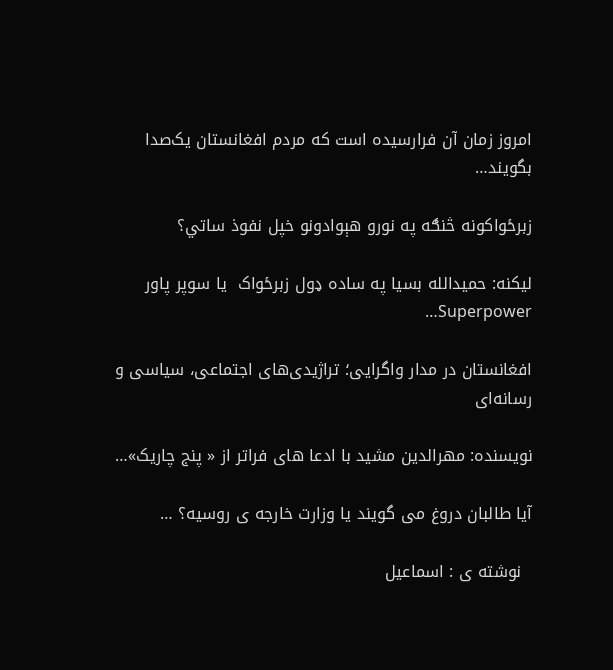امروز زمان آن فرارسیده است که مردم افغانستان یک‌صدا بگویند…

زبرځواکونه څنګه په نورو هېوادونو خپل نفوذ ساتي؟

ليکنه: حميدالله بسيا په ساده ډول زبرځواک  يا سوپر پاور  Superpower…

افغانستان در مدار واگرایی؛ تراژیدی‌های اجتماعی، سیاسی و رسانه‌ای

نویسنده: مهرالدین مشید با ادعا های فراتر از « پنج چاریک»…

آیا طالبان دروغ می گویند یا وزارت خارجه ی روسیه؟ …

  نوشته ی : اسماعیل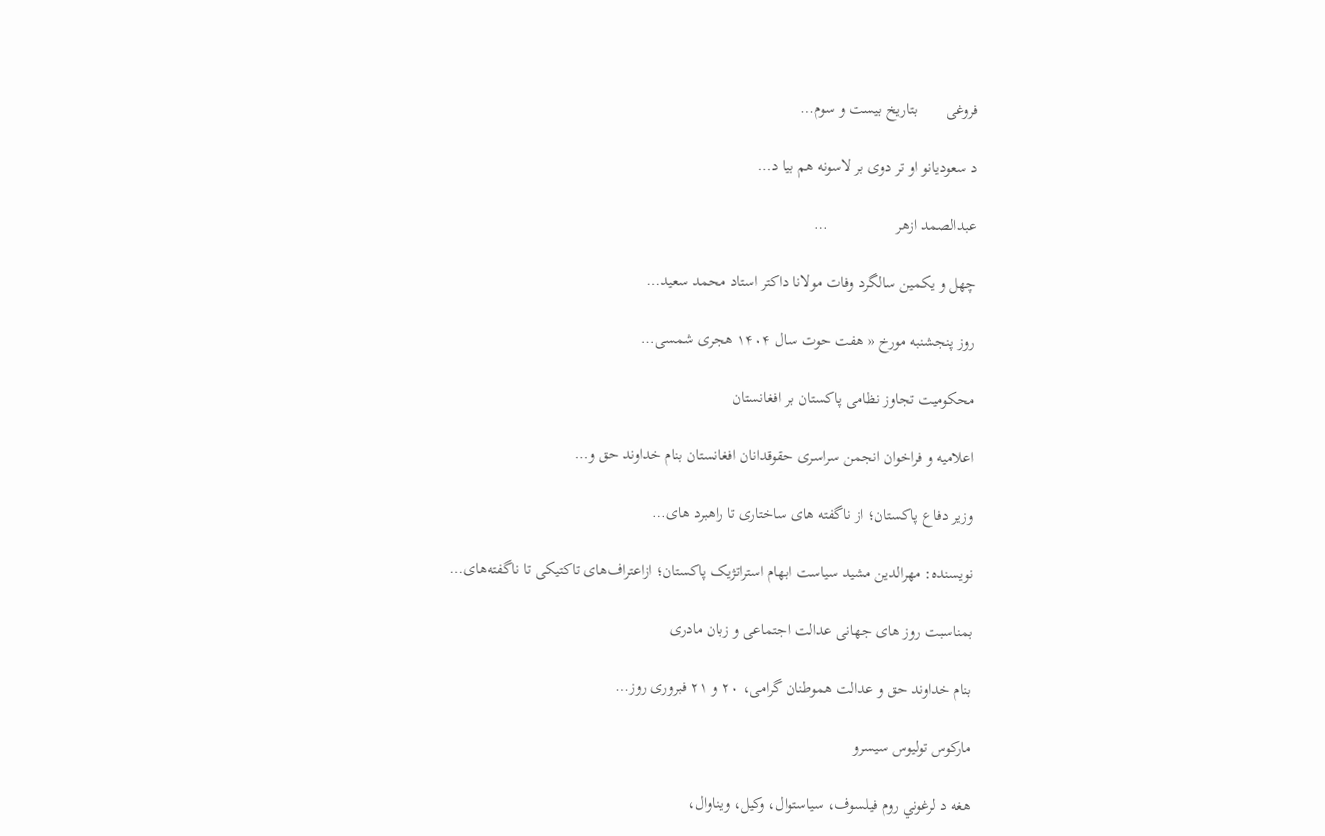فروغی       بتاریخ بیست و سوم…

د سعوديانو او تر دوی بر لاسونه هم بيا د…

عبدالصمد ازهر                 …

چهل و یکمین سالگرد وفات مولانا داکتر استاد محمد سعید…

روز پنجشنبه مورخ « هفت حوت سال ۱۴۰۴ هجری شمسی…

محکومیت تجاوز نظامی پاکستان بر افغانستان

اعلامیه و فراخوان انجمن سراسری حقوقدانان افغانستان بنام خداوند حق و…

وزیر دفاع پاکستان؛ از ناگفته های ساختاری تا راهبرد های…

نویسنده: مهرالدین مشید سیاست ابهام استراتژیک پاکستان؛ ازاعتراف‌های تاکتیکی تا ناگفته‌های…

بمناسبت روز های جهانی عدالت اجتماعی و زبان مادری

بنام خداوند حق و عدالت هموطنان گرامی، ۲۰ و ۲۱ فبروری روز…

مارکوس تولیوس سیسرو

هغه د لرغوني روم فیلسوف، سیاستوال، وکیل، ویناوال،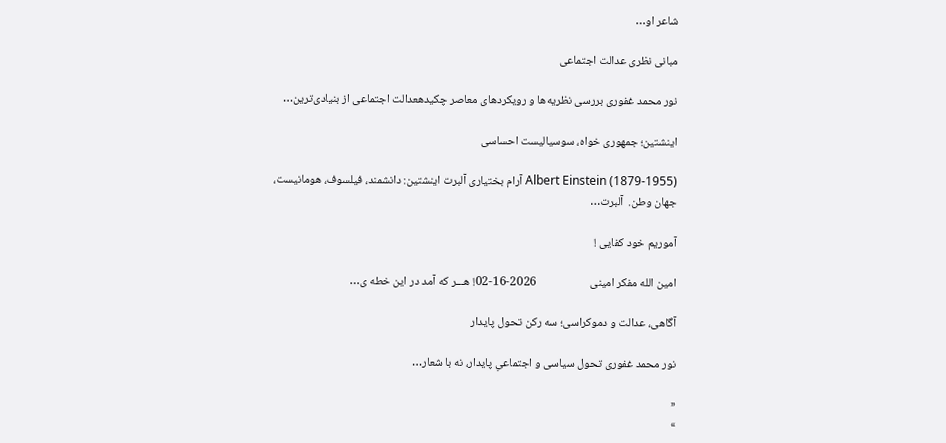شاعر او…

مبانی نظری عدالت اجتماعی

نور محمد غفوری بررسی نظریه‌ها و رویکردهای معاصر چکیدهعدالت اجتماعی از بنیادی‌ترین…

اینشتین؛ جمهوری خواه، سوسیالیست احساسی

Albert Einstein (1879-1955) آرام بختیاری آلبرت اینشتین: دانشمند، فیلسوف، هومانیست، جهان وطن.  آلبرت…

آموریم خود کفایی !

امین الله مفکر امینی                    2026-16-02! هـــر که آمد در این خطه ی…

آگاهی، عدالت و دموکراسی؛ سه رکن تحول پایدار

نور محمد غفوری تحول سیاسی و اجتماعیِ پایدار، نه با شعار…

«
»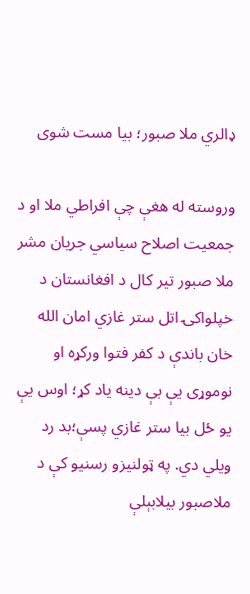ډالري ملا صبور؛ بیا مست شوی

وروسته له هغې چې افراطي ملا او د جمعيت اصلاح سياسي جريان مشر ملا صبور تير کال د افغانستان د خپلواکۍ اتل ستر غازي امان الله خان باندې د کفر فتوا ورکړه او نوموړی يې بې دينه ياد کړ؛ اوس يې يو ځل بيا ستر غازي پسې؛بد رد ويلي دي. په ټولنيزو رسنيو کې د ملاصبور بيلابېلې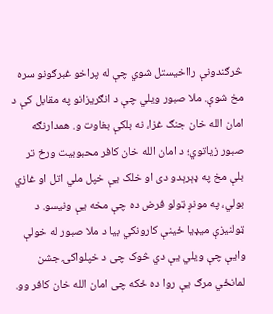څرګندونې رااخيستل شوي چې له پراخو غبرګونو سره مخ شوې. ملا صبور ويلي چې د انګريزانو په مقابل کې د امان الله خان جنګ غزا، نه بلکې بغاوت و. همدارنګه صبور زياتوي؛ د امان الله خان کافر محبوبیت ورځ تر بلې مخ په ډېرېدو دی او خلک یې خپل ملي اتل او غازي بولي، په مونږ ټولو فرض ده چې مخه یې ونیسو. د ټولنيزې ميډيا ځينې کارونکي بيا د ملا صبور له خولې وايې چې ويلي يې دي څوک چی د خپلواکۍ جشن لمانځي مرګ يې روا ده ځکه چی امان الله خان کافر وو.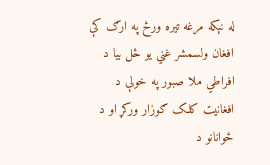له نېکه مرغه تيره ورځ په ارګ کې افغان ولسمشر غني يو ځل بيا د افراطي ملا صبور په خولې د افغانیت کلک ګوزار ورکړ او د ځوانانو د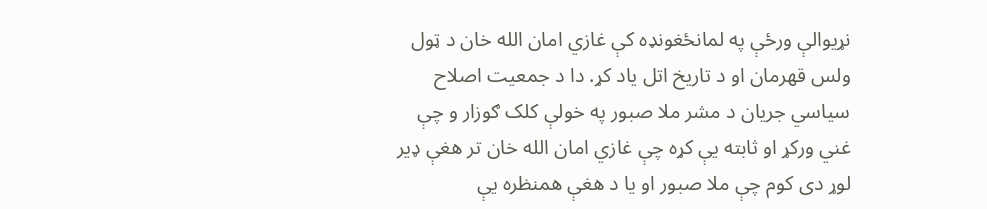نړيوالې ورځې په لمانځغونډه کې غازي امان الله خان د ټول ولس قهرمان او د تاريخ اتل ياد کړ. دا د جمعيت اصلاح سياسي جريان د مشر ملا صبور په خولې کلک ګوزار و چې غني ورکړ او ثابته يې کړه چې غازي امان الله خان تر هغې ډير لوړ دی کوم چې ملا صبور او يا د هغې همنظره يې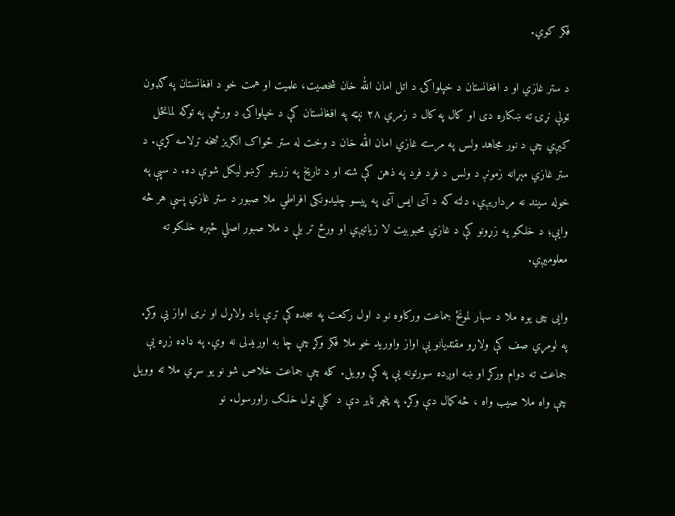فکر کوي.

د ستر غازي او د افغانستان د خپلواکۍ د اتل امان الله خان شخصيت، علميت او همت خو د افغانستان په ګډون ټولې نړۍ ته ښکاره دی او کال په کال د زمري ۲۸ نېټه په افغانستان کې د خپلواکۍ د ورځې په توګه لمانځل کيږي چې د نور مجاهد ولس په مرسته غازي امان الله خان د وخت له ستر ځواک انګريز څخه ترلاسه کړې. د ستر غازي مېړانه زمونږ د ولس د فرد فرد په ذهن کې شته او د تاريخ په زرينو کرښو ليکل شوې ده. د سپې په خوله سيند نه مرداريږي، دلته که د آی ايس آی په پيسو چليدونکی افراطي ملا صبور د ستر غازي پسې هر څه وايې؛ د خلکو په زړونو کې د غازي محبوبيت لا زياتيږي او ورځ تر بلې د ملا صبور اصلي څېره خلکو ته معلوميږي.

وایی چی یوه ملا د سهار لمونځ جماعت ورکاوه نو د اول رکعت په سجده کې ترې باد ولاړل او نری اواز یې وکړ. په لومړي صف کې ولاړو مقتديانو يې اواز واوريد خو ملا فکر وکړ چې چا به اوریدلی نه وي. په ډاډه زړه يې جماعت ته دوام ورکړ او ښه اوږده سورتونه یې په کې وویل. کله چې جماعت خلاص شو نو یو سړي ملا ته وویل چې واه ملا صیب واه ، څه کمال دې وکړ. په پنچر ټاير دې د کلي ټول خلک راورسول. نو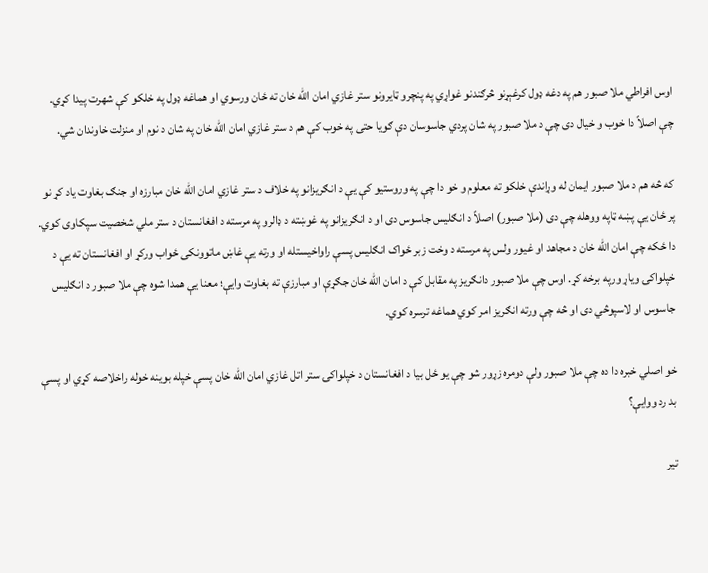اوس افراطي ملا صبور هم په دغه ډول کرغېړنو څرګندنو غواړي په پنچرو ټايرونو ستر غازي امان الله خان ته ځان ورسوي او هماغه ډول په خلکو کې شهرت پيدا کړي. چې اصلاً دا خوب و خيال دی چې د ملا صبور په شان پردي جاسوسان دې ګويا حتی په خوب کې هم د ستر غازي امان الله خان په شان د نوم او منزلت خاوندان شي.

که څه هم د ملا صبور ايمان له وړاندې خلکو ته معلوم و خو دا چې په وروستيو کې يې د انګريزانو په خلاف د ستر غازي امان الله خان مبارزه او جنګ بغاوت ياد کړ نو پر ځان يې پښه ټاپه ووهله چې دی (ملا صبور) اصلاً د انګليس جاسوس دی او د انګريزانو په غوښته د ډالرو په مرسته د افغانستان د ستر ملي شخصيت سپکاوی کوي. دا ځکه چې امان الله خان د مجاهد او غيور ولس په مرسته د وخت زبر ځواک انګليس پسې راواخيستله او ورته يې غاښ ماتوونکی ځواب ورکړ او افغانستان ته يې د خپلواکۍ وياړ ورپه برخه کړ. اوس چې ملا صبور دانګريز په مقابل کې د امان الله خان جګړې او مبارزې ته بغاوت وايې؛ معنا يې همدا شوه چې ملا صبور د انګليس جاسوس او لاسپوڅي دی او څه چې ورته انګريز امر کوي هماغه ترسره کوي.

خو اصلي خبره دا ده چې ملا صبور ولې دومره زړور شو چې يو ځل بيا د افغانستان د خپلواکۍ ستر اتل غازي امان الله خان پسې خپله بوينه خوله راخلاصه کړي او پسې بد رد ووايې؟

تير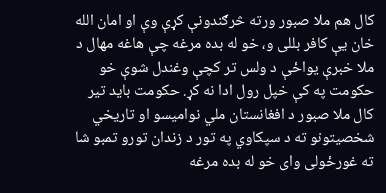کال هم ملا صبور ورته څرګندونې کړې وې او امان الله خان يې کافر بللی و، خو له بده مرغه چې هاغه مهال د ملا خبرې يواځې د ولس تر کچې وغندل شوې خو حکومت په کې خپل رول ادا نه کړ. حکومت بايد تير کال ملا صبور د افغانستان ملي نواميسو او تاريخي شخصيتونو ته د سپکاوي په تور د زندان تورو تمبو شا ته غورځولی وای خو له بده مرغه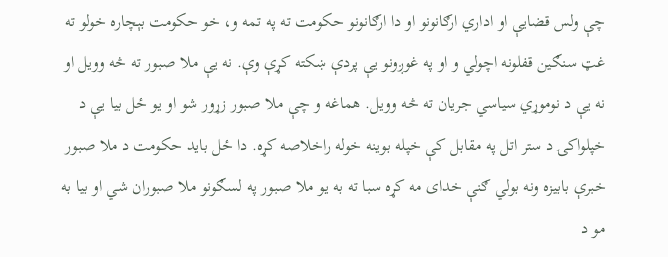چې ولس قضايې او اداري ارګانونو او دا ارګانونو حکومت ته په تمه و، خو حکومت بېچاره خولو ته غټ سنګين قفلونه اچولي و او په غوږونو يې پردې ښکته کړې وې. نه يې ملا صبور ته څه وويل او نه يې د نوموړي سياسي جريان ته څه وويل. هماغه و چې ملا صبور زړور شو او يو ځل بيا يې د خپلواکۍ د ستر اتل په مقابل کې خپله بوينه خوله راخلاصه کړه. دا ځل باید حکومت د ملا صبور خبرې بابيزه ونه بولي ګنې خدای مه کړه سبا ته به يو ملا صبور په لسګونو ملا صبوران شي او بيا به مو د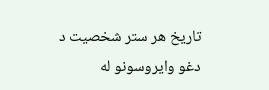تاریخ هر ستر شخصيت د دغو وايروسونو له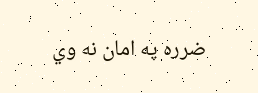ضرره په امان نه وي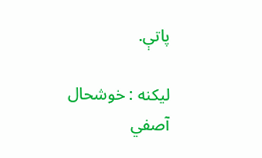پاتې.

لیکنه : خوشحال آصفي